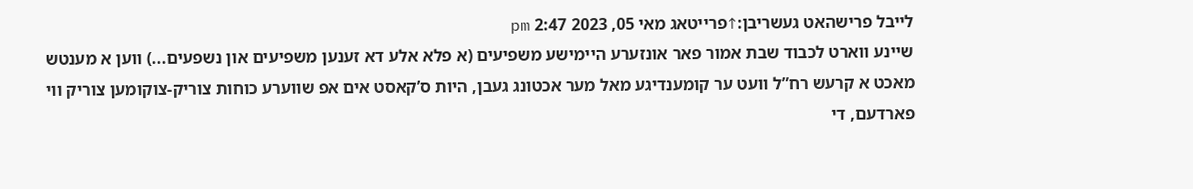לייבל פרישהאט געשריבן:↑פרייטאג מאי 05, 2023 2:47 pm
שיינע ווארט לכבוד שבת אמור פאר אונזערע היימישע משפיעים (א פלא אלע דא זענען משפיעים און נשפעים...) ווען א מענטש מאכט א קרעש רח”ל וועט ער קומענדיגע מאל מער אכטונג געבן, היות ס’קאסט אים אפ שווערע כוחות צוריק-צוקומען צוריק ווי פארדעם, די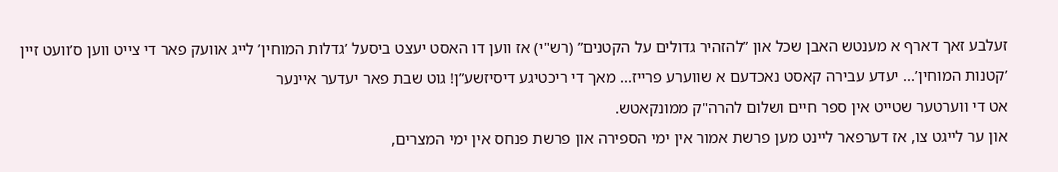זעלבע זאך דארף א מענטש האבן שכל און ”להזהיר גדולים על הקטנים” (רש"י) אז ווען דו האסט יעצט ביסעל ’גדלות המוחין’ לייג אוועק פאר די צייט ווען ס’וועט זיין ’קטנות המוחין’... יעדע עבירה קאסט נאכדעם א שווערע פרייז... מאך די ריכטיגע דיסיזשע”ן! גוט שבת פאר יעדער איינער
אט די ווערטער שטייט אין ספר חיים ושלום להרה"ק ממונקאטש.
און ער לייגט צו, אז דערפאר ליינט מען פרשת אמור אין ימי הספירה און פרשת פנחס אין ימי המצרים,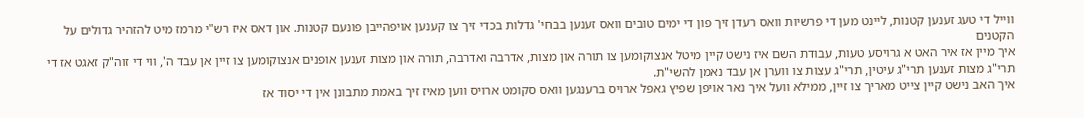ווייל די טעג זענען קטנות, ליינט מען די פרשיות וואס רעדן זיך פון די ימים טובים וואס זענען בבחי' גדלות בכדי זיך צו קענען אויפהייבן פונעם קטנות. און דאס איז רש"י מרמז מיט להזהיר גדולים על הקטנים
איך מיין אז איר האט א גרויסע טעות, עבודת השם איז נישט קיין מיטל אנצוקומען צו תורה און מצות, אדרבה ואדרבה, תורה און מצות זענען אופנים אנצוקומען צו זיין אן עבד ה', ווי די זוה"ק זאגט אז די תרי"ג מצות זענען תרי"ג עיטין, תרי"ג עצות צו ווערן אן עבד נאמן להשי"ת.
איך האב נישט קיין צייט מאריך צו זיין, ממילא וועל איך נאר אויפן שפיץ גאפל ארויס ברענגען וואס סקומט ארויס ווען מאיז זיך באמת מתבונן אין די יסוד אז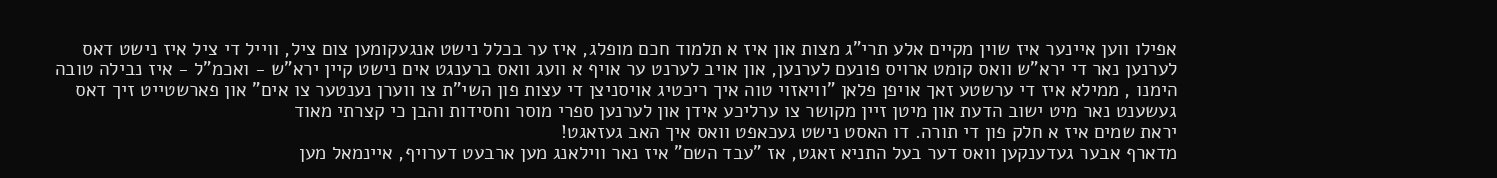אפילו ווען איינער איז שוין מקיים אלע תרי"ג מצות און איז א תלמוד חכם מופלג, איז ער בכלל נישט אנגעקומען צום ציל, ווייל די ציל איז נישט דאס לערנען נאר די ירא"ש וואס קומט ארויס פונעם לערנען, און אויב לערנט ער אויף א וועג וואס ברענגט אים נישט קיין ירא"ש - ואכמ"ל - איז נבילה טובה הימנו , ממילא איז די ערשטע זאך אויפן פלאן "וויאזוי טוה איך ריכטיג אויסניצן די עצות פון השי"ת צו ווערן נענטער צו אים" און פארשטייט זיך דאס געשענט נאר מיט ישוב הדעת און מיטן זיין מקושר צו ערליכע אידן און לערנען ספרי מוסר וחסידות והבן כי קצרתי מאוד
יראת שמים איז א חלק פון די תורה. דו האסט נישט געכאפט וואס איך האב געזאגט!
מדארף אבער געדענקען וואס דער בעל התניא זאגט, אז "עבד השם" איז נאר ווילאנג מען ארבעט דערויף, איינמאל מען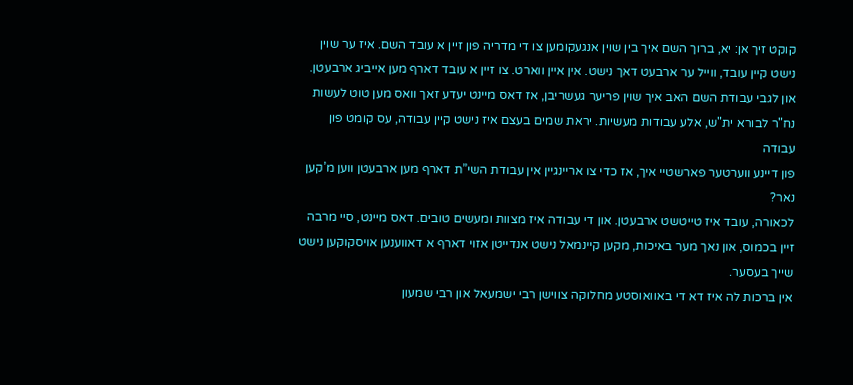קוקט זיך אן: יא, ברוך השם איך בין שוין אנגעקומען צו די מדריה פון זיין א עובד השם. איז ער שוין נישט קיין עובד, ווייל ער ארבעט דאך נישט. אין איין ווארט. צו זיין א עובד דארף מען אייביג ארבעטן.
און לגבי עבודת השם האב איך שוין פריער געשריבן, אז דאס מיינט יעדע זאך וואס מען טוט לעשות נח"ר לבורא ית"ש, אלע עבודות מעשיות. יראת שמים בעצם איז נישט קיין עבודה, עס קומט פון עבודה
פון דיינע ווערטער פארשטיי איך, אז כדי צו אריינגיין אין עבודת השי”ת דארף מען ארבעטן ווען מ’קען נאר?
לכאורה, עובד איז טייטשט ארבעטן. און די עבודה איז מצוות ומעשים טובים. דאס מיינט, סיי מרבה זיין בכמוס, און נאך מער באיכות, מקען קיינמאל נישט אנדייטן אזוי דארף א דאווענען אויסקוקען נישט שייך בעסער.
אין ברכות לה איז דא די באוואוסטע מחלוקה צווישן רבי ישמעאל און רבי שמעון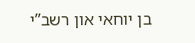בן יוחאי און רשב”י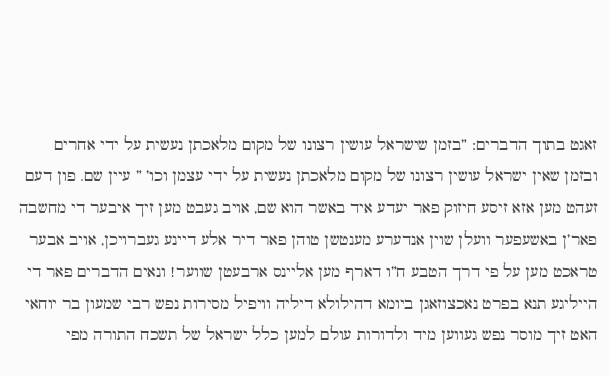זאגט בתוך הדברים: ”בזמן שישראל עושין רצונו של מקום מלאכתן נעשית על ידי אחרים ובזמן שאין ישראל עושין רצונו של מקום מלאכתן נעשית על ידי עצמן וכו’ ” עיין שם. פון דעם זעהט מען אזא זיסע חיזוק פאר יעדע איד באשר הוא שם, אויב געבט מען זיך איבער די מחשבה פאר’ן באשעפער וועלן שוין אנדערע מענטשן טוהן פאר דיר אלע דיינע געברויכן, אויב אבער טראכט מען על פי דרך הטבע ח”ו דארף מען אליינס ארבעטן שווער! ונאים הדברים פאר די הייליגע תנא בפרט נאכצוזאגן ביומא דהילולא דיליה וויפיל מסירות נפש רבי שמעון בר יוחאי האט זיך מוסר נפש געווען מיד ולדורות עולם למען כלל ישראל של תשכח התורה מפי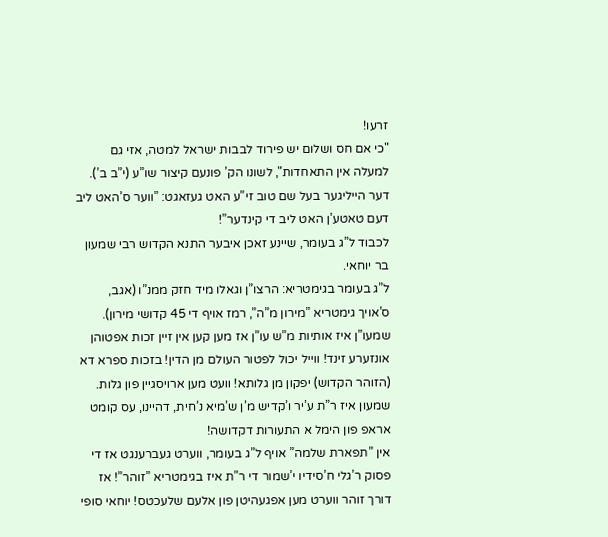זרעו!
"כי אם חס ושלום יש פירוד לבבות ישראל למטה, אזי גם למעלה אין התאחדות", לשונו הק’ פונעם קיצור שו”ע (י”ב ב’). דער הייליגער בעל שם טוב זי”ע האט געזאגט: ”ווער ס’האט ליב דעם טאטע’ן האט ליב די קינדער”!
לכבוד ל”ג בעומר, שיינע זאכן איבער התנא הקדוש רבי שמעון בר יוחאי.
ל”ג בעומר בגימטריא: הרצו”ן וגאלו מיד חזק ממנ”ו (אגב, ס’אויך גימטריא ”מירון מ”ה”, רמז אויף די 45 קדושי מירון).
שמעו”ן איז אותיות מ”ש עו”ן אז מען קען אין זיין זכות אפטוהן אונזערע זינד! ווייל יכול לפטור העולם מן הדין! בזכות ספרא דא (הזוהר הקדוש) יפקון מן גלותא! וועט מען ארויסגיין פון גלות. שמעון איז ר”ת ע’יר ו’קדיש מ’ן ש’מיא נ’חית, דהיינו, עס קומט אראפ פון הימל א התעורות דקדושה!
אין ”תפארת שלמה” אויף ל”ג בעומר, ווערט געברענגט אז די פסוק ר’גלי ח’סידיו י’שמור די ר”ת איז בגימטריא ”זוהר”! אז דורך זוהר ווערט מען אפגעהיטן פון אלעם שלעכטס! יוחאי סופי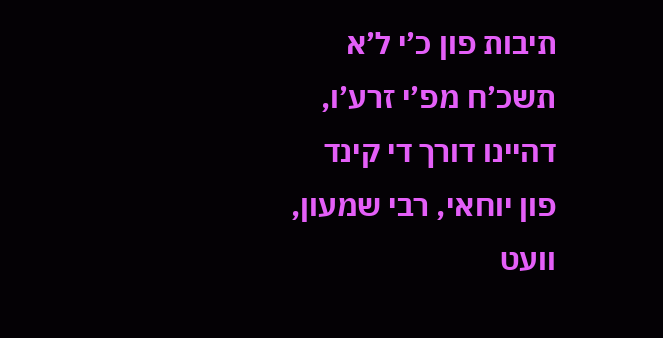תיבות פון כ’י ל’א תשכ’ח מפ’י זרע’ו, דהיינו דורך די קינד פון יוחאי, רבי שמעון, וועט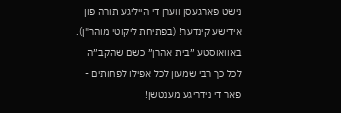נישט פארגעסן ווערן די הייליגע תורה פון אידישע קינדער! (בפתיחת ליקוטי מוהר"ן). באוואוסטע ”בית אהרן” כשם שהקב”ה לכל כך רבי שמעון לכל אפילו לפחותים - פאר די נידריגע מענטשן!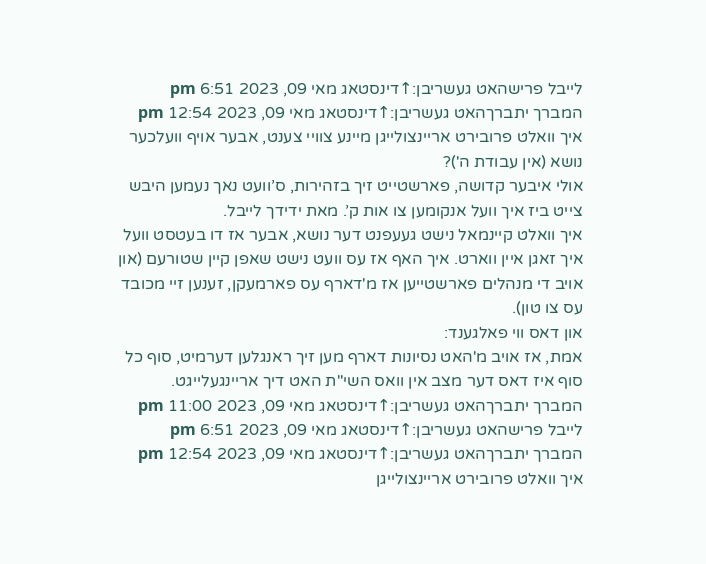לייבל פרישהאט געשריבן:↑דינסטאג מאי 09, 2023 6:51 pm
המברך יתברךהאט געשריבן:↑דינסטאג מאי 09, 2023 12:54 pm
איך וואלט פרובירט אריינצולייגן מיינע צוויי צענט, אבער אויף וועלכער נושא (אין עבודת ה')?
אולי איבער קדושה, פארשטייט זיך בזהירות, ס’וועט נאך נעמען היבש צייט ביז איך וועל אנקומען צו אות ק’. מאת ידידך לייבל.
איך וואלט קיינמאל נישט געעפנט דער נושא, אבער אז דו בעטסט וועל איך זאגן איין ווארט. איך האף אז עס וועט נישט שאפן קיין שטורעם (און אויב די מנהלים פארשטייען אז מ'דארף עס פארמעקן, זענען זיי מכובד עס צו טון).
און דאס ווי פאלגענד:
אמת, אז אויב מ'האט נסיונות דארף מען זיך ראנגלען דערמיט, סוף כל סוף איז דאס דער מצב אין וואס השי"ת האט דיך אריינגעלייגט.
המברך יתברךהאט געשריבן:↑דינסטאג מאי 09, 2023 11:00 pm
לייבל פרישהאט געשריבן:↑דינסטאג מאי 09, 2023 6:51 pm
המברך יתברךהאט געשריבן:↑דינסטאג מאי 09, 2023 12:54 pm
איך וואלט פרובירט אריינצולייגן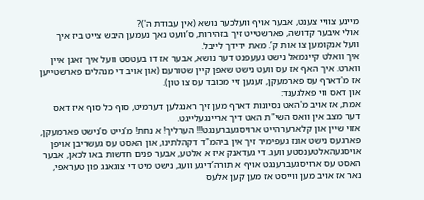מיינע צוויי צענט, אבער אויף וועלכער נושא (אין עבודת ה')?
אולי איבער קדושה, פארשטייט זיך בזהירות, ס’וועט נאך נעמען היבש צייט ביז איך וועל אנקומען צו אות ק’. מאת ידידך לייבל.
איך וואלט קיינמאל נישט געעפנט דער נושא, אבער אז דו בעטסט וועל איך זאגן איין ווארט. איך האף אז עס וועט נישט שאפן קיין שטורעם (און אויב די מנהלים פארשטייען אז מ'דארף עס פארמעקן, זענען זיי מכובד עס צו טון).
און דאס ווי פאלגענד:
אמת, אז אויב מ'האט נסיונות דארף מען זיך ראנגלען דערמיט, סוף כל סוף איז דאס דער מצב אין וואס השי"ת האט דיך אריינגעלייגט.
אזוי שיין און קלארערהייט ארויסגעברענגט!!! הערליך! א נחת! מ’גייט ס’נישט פארמעקן, פארגעס נישט אונז געפימיר זיך אין ביהמ"ד דקהלתינו, און האסט עס געשריבן אויפן אויסגעהאלטענסטע וועג. די געדאנק איז א אלטע, אבער פנים חדשות באו לכאן, אבער האסט עס ארויסגעברענגט אויף א תורה’דיגע וועג, נישט מיט די צוגאנג פון טעראפי, נאר אז אויב מען ווייסט אז מען קען אלעס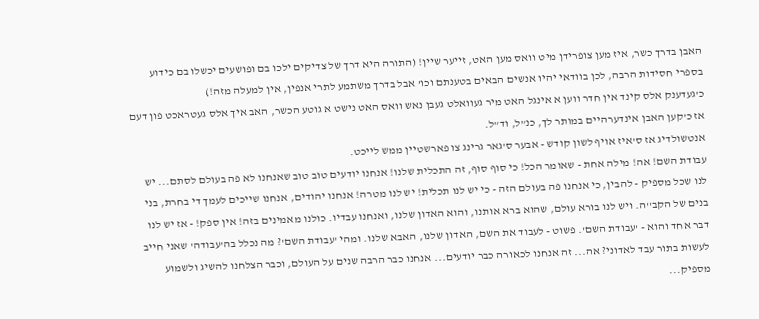האבן בדרך כשר, איז מען צופרידן מיט וואס מען האט, זייער שיין! (התורה היא דרך של צדיקים ילכו בם ופושעים יכשלו בם כידוע בספרי חסידות הרבה, לכן בוודאי יהיו אנשים הבאים בטענתם וכו’ אבל בדרך משתמע לתרי אנפין, אין למעלה מזה!)
כ’געדענק אלס קינד אין חדר ווען א אינגל האט מיר געוואלט געבן נאש וואס האט נישט א גוטע הכשר, האב איך אלס געטראכט פון דעם אז כ’קען האבן אינדערהיים במותר לך, כנ”ל, וד”ל.
אנטשולדיג אז ס'איז אויף לשון קודש - אבער ס'גאר גרינג צו פארשטיין ממש לייכט.
עבודת השם! אה! מילה אחת - שאומר הכל! כי סוף סוף, זה התכלית שלנו! אנחנו יודעים טוב טוב שאנחנו לא פה בעולם לסתם... יש לנו שכל מספיק - להבין, כי אנחנו פה בעולם הזה - כי יש לנו תכלית! יש לנו מטרה! אנחנו יהודים, אנחנו שייכים לעמך די בחרת, בני בנים של הקב''ה. ויש לנו בורא עולם, שהוא ברא אותנו, והוא האדון שלנו, ואנחנו עבדיו. כולנו מאמינים בזה! אין ספק! - אז יש לנו דבר אחד והוא - 'עבודת השם'. פשוט - לעבוד את השם, האדון שלנו, האבא שלנו. ומהי 'עבודת השם'? מה נכלל בה'עבודה' שאני חייב לעשות בתור עבד לאדוני? אה... זה אנחנו לכאורה כבר יודעים... אנחנו כבר הרבה שנים על העולם, וכבר הצלחנו להשיג ולשמוע מספיק...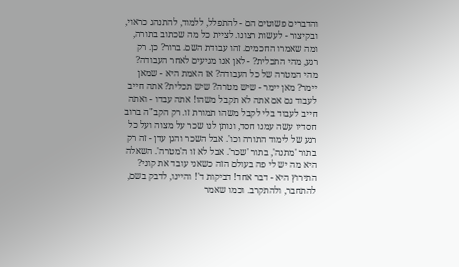והדברים פשוטים הם - להתפלל, ללמוד, להתנהג כראוי, ובקיצור - לעשות רצונו. לציית כל מה שכתוב בתורה, ומה שאמרו החכמים. זהו עבודת השם. ברור? כן. רק רגע, מהי התכלית? - לאן אנו מגיעים לאחר העבודה? מהי המטרה של כל העבודה? אז האמת היא - שמאן יימר? מאן יימר - שיש מטרה? שיש תכלית? אתה חייב לעבוד גם אם אתה לא תקבל משהו! אתה עבדו - ואתה חייב לעבוד בלי לקבל משהו תמורת זו. רק הקב"ה ברוב חסדיו עשה עמנו חסד, ונותן לנו שכר על מצוה ועל כל רגע של לימוד התורה וכו'. אבל השכר והגן עדן - זה רק בתור 'מתנה', בתור 'שכר'. אבל לא זו ה'מטרה'. השאלה היא מה יש לי פה בעולם הזה כשאני עובד את קוני? התירוץ היא - דבר אחד! דביקות ד'! והיינו, לדבק בשם, להתחבר, ולהתקרב. וכמו שאמר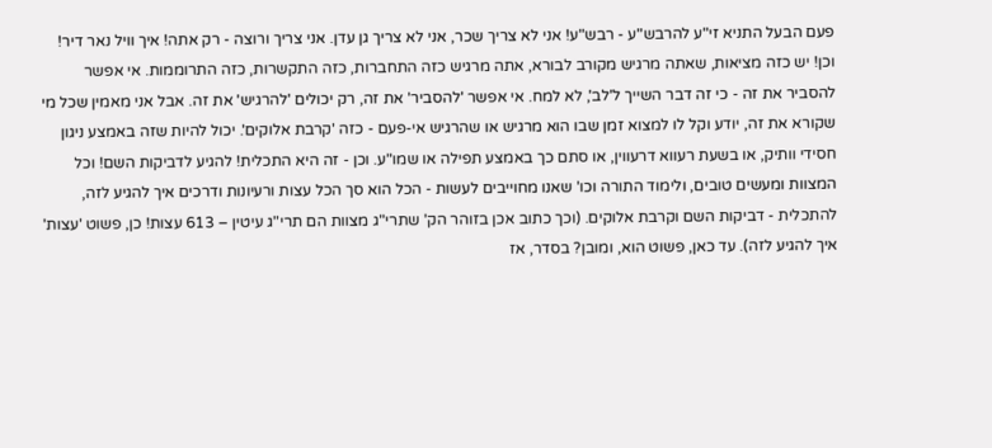פעם הבעל התניא זי''ע להרבש''ע - רבש''ע! אני לא צריך שכר, אני לא צריך גן עדן. אני צריך ורוצה - רק אתה! איך וויל נאר דיר! וכן! יש כזה מציאות, שאתה מרגיש מקורב לבורא, אתה מרגיש כזה התחברות, כזה התקשרות, כזה התרוממות. אי אפשר להסביר את זה - כי זה דבר השייך ל'לב', לא למח. אי אפשר 'להסביר' את זה, רק יכולים 'להרגיש' את זה. אבל אני מאמין שכל מי שקורא את זה, יודע וקל לו למצוא זמן שבו הוא מרגיש או שהרגיש אי-פעם - כזה 'קרבת אלוקים'. יכול להיות שזה באמצע ניגון חסידי וותיק, או בשעת רעווא דרעווין, או סתם כך באמצע תפילה או שמו''ע. וכן - זה היא התכלית! להגיע לדביקות השם! וכל המצוות ומעשים טובים, ולימוד התורה וכו' שאנו מחוייבים לעשות - הכל הוא סך הכל עצות ורעיונות ודרכים איך להגיע לזה, להתכלית - דביקות השם וקרבת אלוקים. (וכך כתוב אכן בזוהר הק' שתרי''ג מצוות הם תרי''ג עיטין – 613 עצות! כן, פשוט 'עצות' איך להגיע לזה). עד כאן, פשוט הוא, ומובן? בסדר, אז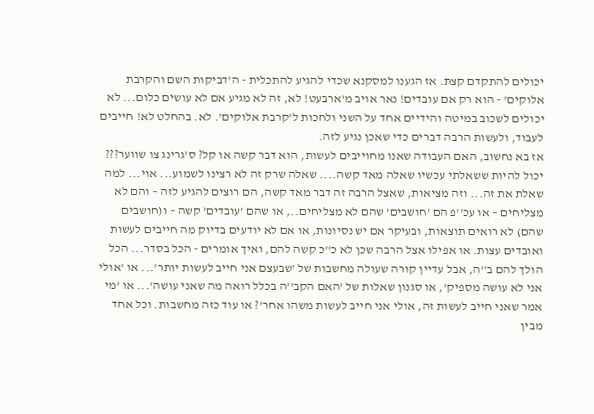יכולים להתקדם קצת. אז הגענו למסקנא שכדי להגיע להתכלית - ה'דביקות השם והקרבת אלוקים' - הוא רק אם עובדים! נאר אויב מ'ארבעט! לא, זה לא מגיע אם לא עושים כלום... לא יכולים לשכוב במיטה והידיים אחד על השני ולחכות ל'קרבת אלוקים'. לא. בהחלט לא! חייבים לעבוד, ולעשות הרבה דברים כדי שאכן נגיע לזה.
אז בא נחשוב, האם העבודה שאנו מחוייבים לעשות, הוא דבר קשה או קל? ס'גרינג צו שווער??? יכול להיות ששאלתי עכשיו שאלה מאד קשה.... שאלה שרק זה לא רצינו לשמוע... אוי... למה שאלת את זה... וזה מציאות, שאצל הרבה זה דבר מאד קשה, הם רוצים להגיע לזה – והם לא מצליחים – או עכ''פ הם 'חושבים' שהם לא מצליחים.., או שהם 'עובדים' קשה – ו(חושבים שהם) לא רואים תוצאות, ובעיקר אם יש נסיונות, או אם לא יודעים בדיוק מה חייבים לעשות ואובדים עצות. או אפילו אצל הרבה שכן לא כ''כ קשה להם, ואיך אומרים - הכל בסדר... הכל הולך להם ב''ה, אבל עדיין קורה שעולה מחשבות של 'שבעצם אני חייב לעשות יותר'... או 'אולי אני לא עושה מספיק', או סגנון שאלות של 'האם הקב''ה בכלל רואה מה שאני עושה'... או 'מי אמר שאני חייב לעשות זה, אולי אני חייב לעשות משהו אחר'? או עוד כזה מחשבות. וכל אחד מבין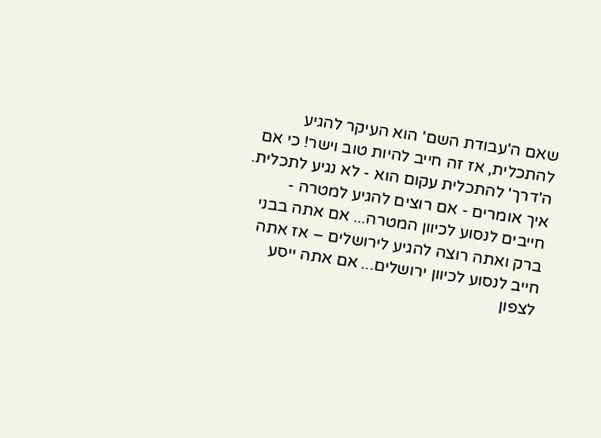שאם ה'עבודת השם' הוא העיקר להגיע להתכלית, אז זה חייב להיות טוב וישר! כי אם ה'דרך' להתכלית עקום הוא - לא נגיע לתכלית. איך אומרים - אם רוצים להגיע למטרה - חייבים לנסוע לכיוון המטרה... אם אתה בבני ברק ואתה רוצה להגיע לירושלים – אז אתה חייב לנסוע לכיוון ירושלים... אם אתה ייסע לצפון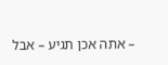– אתה אכן תגיע – אבל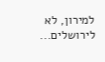למירון, לא לירושלים...